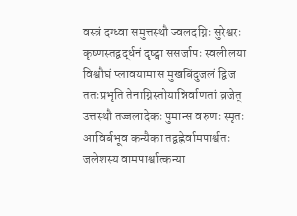वस्त्रं दग्ध्वा समुत्तस्थौ ज्वलदग्निः सुरेश्वरः
कृष्णस्तद्वर्द्धनं दृष्ट्वा ससर्जापः स्वलीलया
विश्वौघं प्लावयामास मुखबिंदुजलं द्विज
ततःप्रभृति तेनाग्निस्तोयान्निर्वाणतां व्रजेत्
उत्तस्थौ तज्जलादेकः पुमान्स वरुणः स्मृतः
आविर्बभूव कन्यैका तद्वह्नेर्वामपार्श्वतः
जलेशस्य वामपार्श्वात्कन्या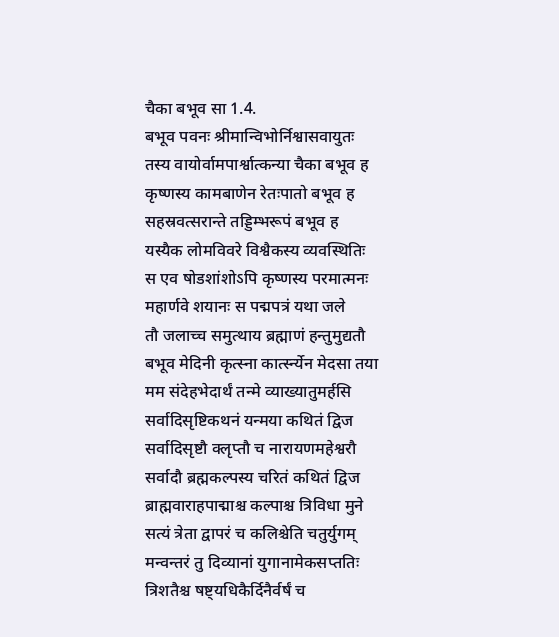चैका बभूव सा 1.4.
बभूव पवनः श्रीमान्विभोर्निश्वासवायुतः
तस्य वायोर्वामपार्श्वात्कन्या चैका बभूव ह
कृष्णस्य कामबाणेन रेतःपातो बभूव ह
सहस्रवत्सरान्ते तड्डिम्भरूपं बभूव ह
यस्यैक लोमविवरे विश्वैकस्य व्यवस्थितिः
स एव षोडशांशोऽपि कृष्णस्य परमात्मनः
महार्णवे शयानः स पद्मपत्रं यथा जले
तौ जलाच्च समुत्थाय ब्रह्माणं हन्तुमुद्यतौ
बभूव मेदिनी कृत्स्ना कार्त्स्न्येन मेदसा तया
मम संदेहभेदार्थं तन्मे व्याख्यातुमर्हसि
सर्वादिसृष्टिकथनं यन्मया कथितं द्विज
सर्वादिसृष्टौ क्लृप्तौ च नारायणमहेश्वरौ
सर्वादौ ब्रह्मकल्पस्य चरितं कथितं द्विज
ब्राह्मवाराहपाद्माश्च कल्पाश्च त्रिविधा मुने
सत्यं त्रेता द्वापरं च कलिश्चेति चतुर्युगम्
मन्वन्तरं तु दिव्यानां युगानामेकसप्ततिः
त्रिशतैश्च षष्ट्यधिकैर्दिनैर्वर्षं च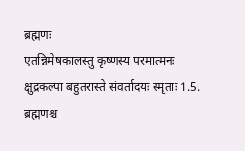ब्रह्मणः
एतन्निमेषकालस्तु कृष्णस्य परमात्मनः
क्षुद्रकल्पा बहुतरास्ते संवर्तादयः स्मृताः 1.5.
ब्रह्मणश्च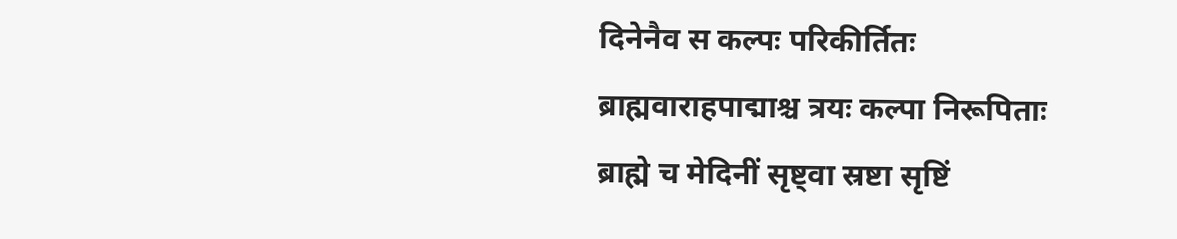दिनेनैव स कल्पः परिकीर्तितः
ब्राह्मवाराहपाद्माश्च त्रयः कल्पा निरूपिताः
ब्राह्मे च मेदिनीं सृष्ट्वा स्रष्टा सृष्टिं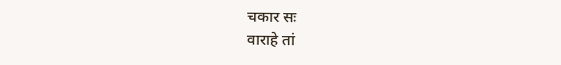चकार सः
वाराहे तां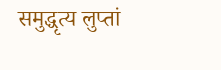समुद्धृत्य लुप्तां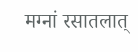मग्नां रसातलात्